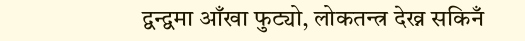द्वन्द्वमा आँखा फुट्यो, लोकतन्त्र देख्न सकिनँ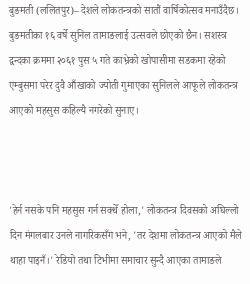बुङमती (ललितपुर)– देशले लोकतन्त्रको सातौं वार्षिकोत्सव मनाउँदैछ। बुङमतीका १६ वर्षे सुनिल तामाङलाई उत्सवले छोएको छैन। सशस्त्र द्वन्दका क्रममा २०६१ पुस ५ गते काभ्रेको खोपासीमा सडकमा रहेको एम्बुसमा परेर दुवै आँखाको ज्योती गुमाएका सुनिलले आफूले लोकतन्त्र आएको महसुस कहिल्यै नगरेको सुनाए।



'हेर्न नसके पनि महसुस गर्न सक्थेँ होला,' लोकतन्त्र दिवसको अघिल्लो दिन मंगलबार उनले नागरिकसँग भने, 'तर देशमा लोकतन्त्र आएको मैले थाहा पाइनँ।' रेडियो तथा टिभीमा समाचार सुन्दै आएका तामाङले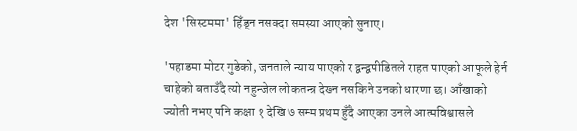देश 'सिस्टममा' हिँड्न नसक्दा समस्या आएको सुनाए।

'पहाडमा मोटर गुडेको, जनताले न्याय पाएको र द्वन्द्वपीडितले राहत पाएको आफूले हेर्न चाहेको बताउँदै त्यो नहुन्जेल लोकतन्त्र देख्न नसकिने उनको धारणा छ। आँखाको ज्योती नभए पनि कक्षा १ देखि ७ सम्म प्रथम हुँदै आएका उनले आत्मविश्वासले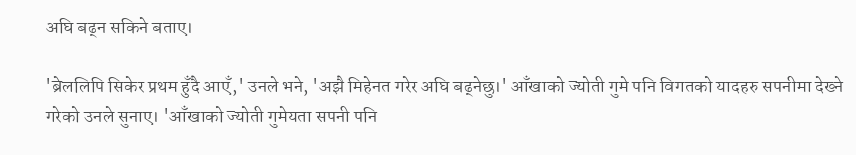अघि बढ्न सकिने बताए।

'ब्रेललिपि सिकेर प्रथम हुँदै आएँ,' उनले भने, 'अझै मिहेनत गरेर अघि बढ्नेछु।' आँखाको ज्योती गुमे पनि विगतको यादहरु सपनीमा देख्ने गरेको उनले सुनाए। 'आँखाको ज्योती गुमेयता सपनी पनि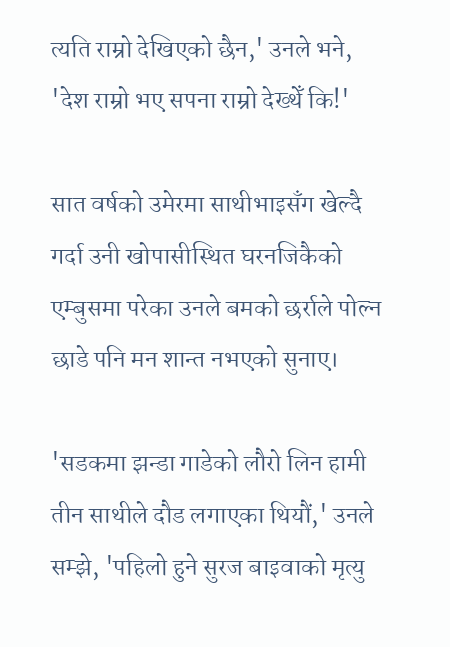त्यति राम्रो देखिएको छैन,' उनले भने, 'देश राम्रो भए सपना राम्रो देख्थेँ कि!'

सात वर्षको उमेरमा साथीभाइसँग खेल्दै गर्दा उनी खोपासीस्थित घरनजिकैको एम्बुसमा परेका उनले बमको छर्राले पोल्न छाडे पनि मन शान्त नभएको सुनाए।

'सडकमा झन्डा गाडेको लौरो लिन हामी तीन साथीले दौड लगाएका थियौं,' उनले सम्झे, 'पहिलो हुने सुरज बाइवाको मृत्यु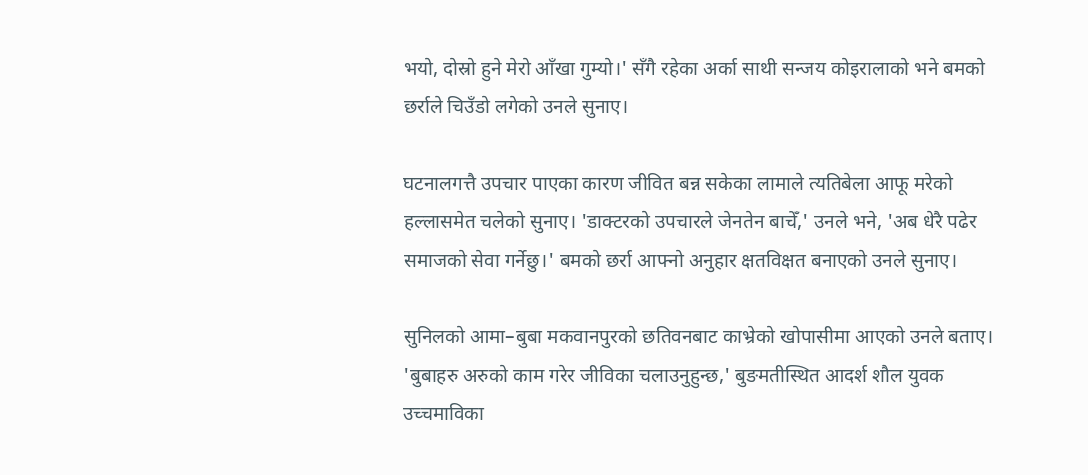भयो, दोस्रो हुने मेरो आँखा गुम्यो।' सँगै रहेका अर्का साथी सन्जय कोइरालाको भने बमको छर्राले चिउँडो लगेको उनले सुनाए।

घटनालगत्तै उपचार पाएका कारण जीवित बन्न सकेका लामाले त्यतिबेला आफू मरेको हल्लासमेत चलेको सुनाए। 'डाक्टरको उपचारले जेनतेन बाचेँ,' उनले भने, 'अब धेरै पढेर समाजको सेवा गर्नेछु।' बमको छर्रा आफ्नो अनुहार क्षतविक्षत बनाएको उनले सुनाए।

सुनिलको आमा–बुबा मकवानपुरको छतिवनबाट काभ्रेको खोपासीमा आएको उनले बताए। 'बुबाहरु अरुको काम गरेर जीविका चलाउनुहुन्छ,' बुङमतीस्थित आदर्श शौल युवक उच्चमाविका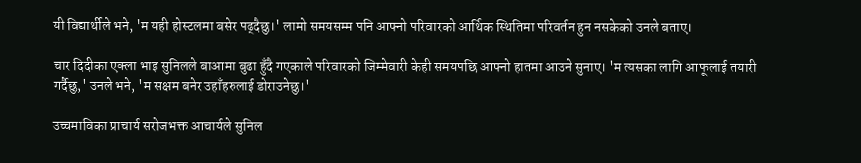यी विद्यार्थीले भने, 'म यही होस्टलमा बसेर पढ्दैछु।' लामो समयसम्म पनि आफ्नो परिवारको आर्थिक स्थितिमा परिवर्तन हुन नसकेको उनले बताए।

चार दिदीका एक्ला भाइ सुनिलले बाआमा बुढा हुँदै गएकाले परिवारको जिम्मेवारी केही समयपछि आफ्नो हातमा आउने सुनाए। 'म त्यसका लागि आफूलाई तयारी गर्दैछु,' उनले भने, 'म सक्षम बनेर उहाँहरुलाई डोराउनेछु।'

उच्चमाविका प्राचार्य सरोजभक्त आचार्यले सुनिल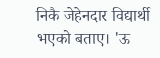निकै जेहेनदार विद्यार्थी भएको बताए। 'ऊ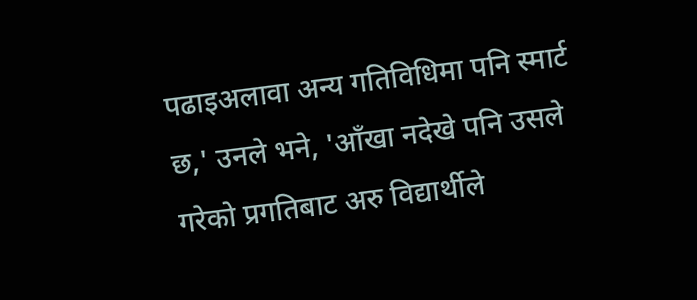पढाइअलावा अन्य गतिविधिमा पनि स्मार्ट छ,' उनले भने, 'आँखा नदेखे पनि उसले गरेको प्रगतिबाट अरु विद्यार्थीले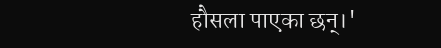हौसला पाएका छन्।'